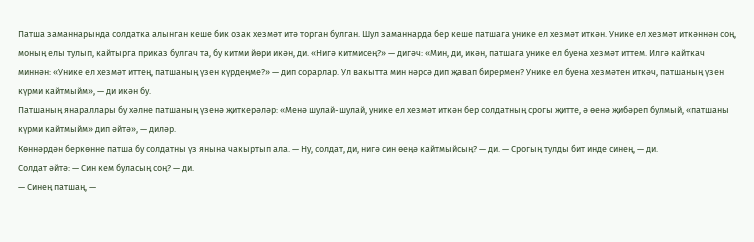Патша заманнарында солдатка алынган кеше бик озак хезмәт итә торган булган. Шул заманнарда бер кеше патшага унике ел хезмәт иткән. Унике ел хезмәт иткәннән соң, моның елы тулып, кайтырга приказ булгач та, бу китми йөри икән, ди. «Нигә китмисең?» — дигәч: «Мин, ди, икән, патшага унике ел буена хезмәт иттем. Илгә кайткач миннән: «Унике ел хезмәт иттең, патшаның үзен күрдеңме?» — дип сорарлар. Ул вакытта мин нәрсә дип җавап бирермен? Унике ел буена хезмәтен иткәч, патшаның үзен күрми кайтмыйм», — ди икән бу.
Патшаның янараллары бу хәлне патшаның үзенә җиткерәләр: «Менә шулай-шулай, унике ел хезмәт иткән бер солдатның срогы җитте, ә өенә җибәреп булмый, «патшаны күрми кайтмыйм» дип әйтә», — диләр.
Көннәрдән беркөнне патша бу солдатны үз янына чакыртып ала. — Ну, солдат, ди, нигә син өеңә кайтмыйсың? — ди. — Срогың тулды бит инде синең, — ди.
Солдат әйтә: — Син кем буласың соң? — ди.
— Синең патшаң, —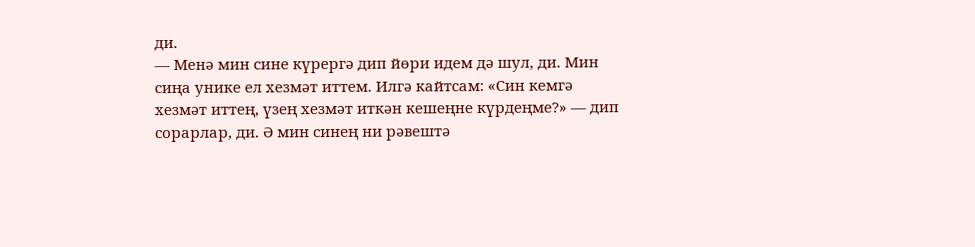ди.
— Менә мин сине күрергә дип йөри идем дә шул, ди. Мин сиңа унике ел хезмәт иттем. Илгә кайтсам: «Син кемгә хезмәт иттең, үзең хезмәт иткән кешеңне күрдеңме?» — дип сорарлар, ди. Ә мин синең ни рәвештә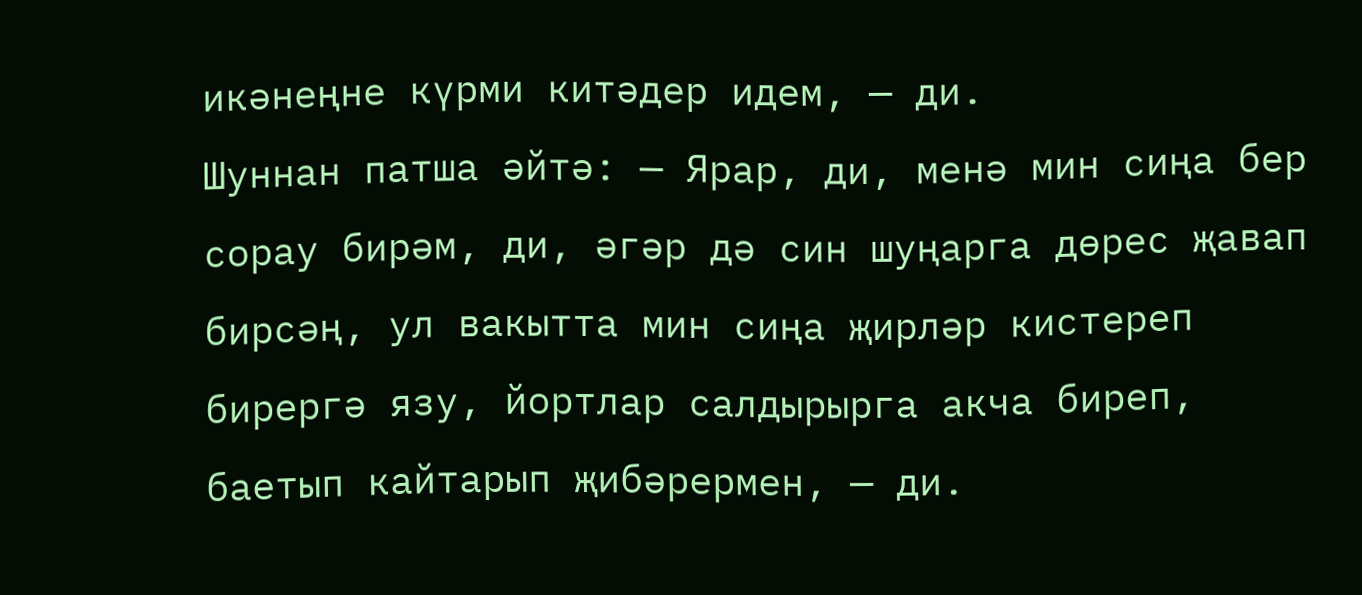икәнеңне күрми китәдер идем, — ди.
Шуннан патша әйтә: — Ярар, ди, менә мин сиңа бер сорау бирәм, ди, әгәр дә син шуңарга дөрес җавап бирсәң, ул вакытта мин сиңа җирләр кистереп бирергә язу, йортлар салдырырга акча биреп, баетып кайтарып җибәрермен, — ди.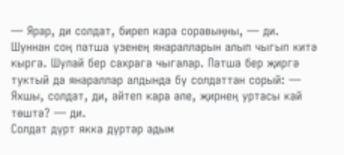— Ярар, ди солдат, биреп кара соравыңны, — ди.
Шуннан соң патша үзенең янаралларын алып чыгып китә кырга. Шулай бер сахрага чыгалар. Патша бер җиргә туктый да янараллар алдында бу солдаттан сорый: — Яхшы, солдат, ди, әйтеп кара әле, җирнең уртасы кай төштә? — ди.
Солдат дүрт якка дүртәр адым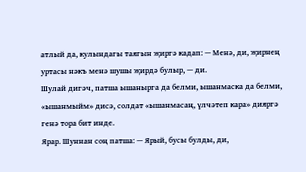атлый да, кулындагы таягын җиргә кадап: — Менә, ди, җирнең уртасы нәкъ менә шушы җирдә булыр, — ди.
Шулай дигәч, патша ышанырга да белми, ышанмаска да белми, «ышанмыйм» дисә, солдат «ышанмасаң, үлчәтеп кара» дияргә генә тора бит инде.
Ярар. Шуннан соң патша: — Ярый, бусы булды, ди,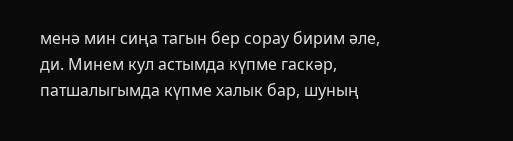менә мин сиңа тагын бер сорау бирим әле, ди. Минем кул астымда күпме гаскәр, патшалыгымда күпме халык бар, шуның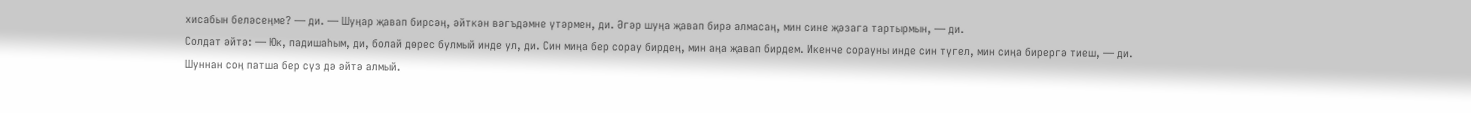хисабын беләсеңме? — ди. — Шуңар җавап бирсәң, әйткән вәгъдәмне үтәрмен, ди. Әгәр шуңа җавап бирә алмасаң, мин сине җәзага тартырмын, — ди.
Солдат әйтә: — Юк, падишаһым, ди, болай дөрес булмый инде ул, ди. Син миңа бер сорау бирдең, мин аңа җавап бирдем. Икенче сорауны инде син түгел, мин сиңа бирергә тиеш, — ди.
Шуннан соң патша бер сүз дә әйтә алмый.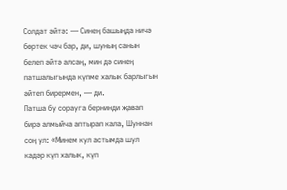Солдат әйтә: — Синең башыңда ничә бөртек чәч бар, ди, шуның санын белеп әйтә алсаң, мин дә синең патшалыгында күпме халык барлыгын әйтеп бирермен, — ди.
Патша бу сорауга бернинди җавап бирә алмыйча аптырап кала, Шуннан соң ул: «Минем кул астымда шул кадәр күп халык, күп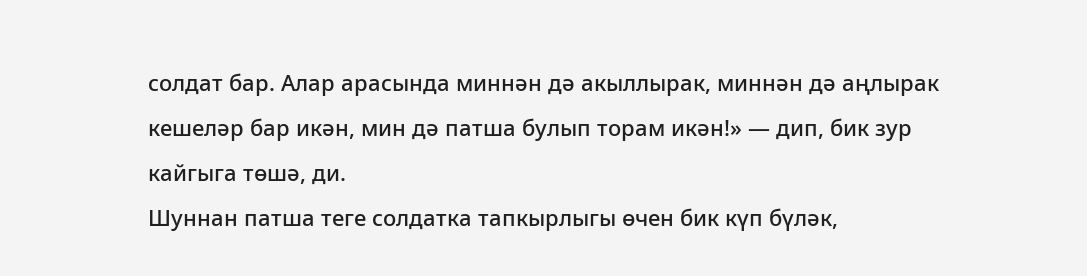солдат бар. Алар арасында миннән дә акыллырак, миннән дә аңлырак кешеләр бар икән, мин дә патша булып торам икән!» — дип, бик зур кайгыга төшә, ди.
Шуннан патша теге солдатка тапкырлыгы өчен бик күп бүләк,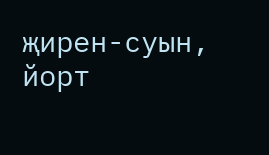җирен-суын, йорт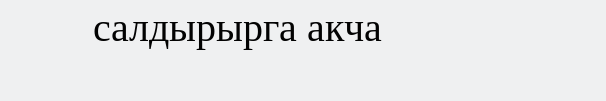салдырырга акча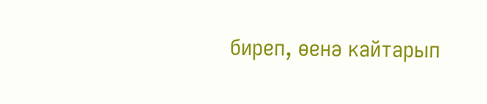биреп, өенә кайтарып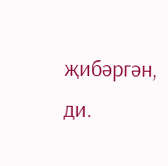җибәргән, ди.